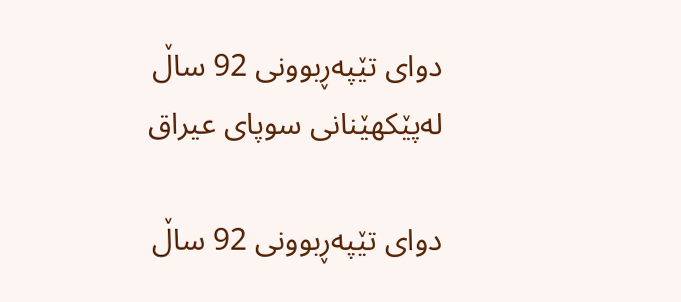دوای تێپه‌ڕبوونی‌ 92 ساڵ له‌پێكهێنانی سوپای عیراق

دوای تێپه‌ڕبوونی‌ 92 ساڵ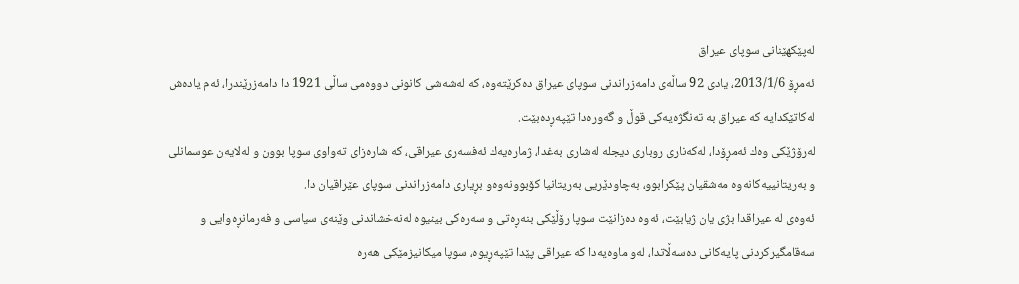له‌پێكهێنانی سوپای عیراق
ئه‌مڕۆ 2013/1/6، یادی‌ 92 ساڵه‌ی‌ دامه‌زراندنی‌ سوپای‌ عیراق ده‌كرێته‌وه‌، كه‌ له‌شه‌شی‌ كانونی‌ دووه‌می‌ ساڵی‌ 1921 دا دامه‌زرێندرا، ئه‌م یاده‌ش له‌كاتێكدایه‌ كه‌ عیراق به‌ ته‌نگژه‌یه‌كی قوڵ و گه‌وره‌دا تێپه‌ڕده‌بێت.
له‌رۆژێكی وه‌ك ئه‌مڕۆدا، له‌كه‌ناری‌ روباری دیجله‌ له‌شاری به‌غدا، ژماره‌یه‌ك ئه‌فسه‌ری عیراقی، كه‌ شاره‌زای ته‌واوی سوپا بوون و له‌لایه‌ن عوسمانلی و به‌ریتانییه‌كانه‌وه‌ مه‌شقیان پێكرابوو، به‌چاودێریی به‌ریتانیا كۆبوونه‌وه‌و بڕیاری دامه‌زراندنی سوپای عێراقیان دا.
ئه‌وه‌ی‌ له‌ عیراقدا بژی یان ژیابێت، ئه‌وه‌ ده‌زانێت سوپا رۆڵێكی بنه‌ڕه‌تی و سه‌ره‌كی بینیوه‌ له‌نه‌خشاندنی وێنه‌ی سیاسی و فه‌رمانڕه‌وایی و سه‌قامگیركردنی پایه‌كانی ده‌سه‌ڵاتدا، له‌و ماوه‌یه‌دا كه‌ عیراقی‌ پێدا تێپه‌ڕیوه‌، سوپا میكانیزمێكی هه‌ره‌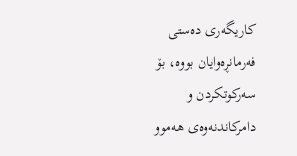كاریگه‌ری ده‌ستی فه‌رمانڕه‌وایان بووه‌، بۆ سه‌ركوتكردن و دامركاندنه‌وه‌ی هه‌موو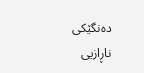ده‌نگێكی ناڕازیی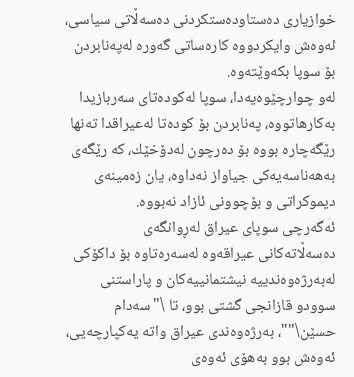خوازیاری‌ ده‌ستاوده‌ستكردنی ده‌سه‌ڵاتی سیاسی، ئه‌وه‌ش وایكردووه‌ كاره‌ساتی‌ گه‌وره‌ له‌په‌نابردن بۆ سوپا بكه‌وێته‌وه‌.
له‌و چوارچێوه‌یه‌دا، سوپا له‌كوده‌تای سه‌ربازیدا به‌كارهاتووه‌، په‌نابردن بۆ كوده‌تا له‌عیراقدا ته‌نها رێگه‌چاره‌ بووه‌ بۆ ده‌رچون له‌دۆخێك، كه‌ رێگه‌ی‌ به‌هه‌ناسه‌یه‌كی‌ جیاواز نه‌داوه‌، یان زه‌مینه‌ی‌ دیموكراتی و بۆچوونی‌ ئازاد نه‌بووه‌.
ئه‌گه‌رچی سوپای عیراق له‌ڕوانگه‌ی‌ ده‌سه‌ڵاته‌كانی‌ عیراقه‌وه‌ له‌سه‌ره‌تاوه‌ بۆ داكۆكی له‌به‌رژه‌وه‌ندییه‌ نیشتمانییه‌كان و پاراستنی سوودو قازانجی گشتی بوو، تا \"سه‌دام حسێن\""، به‌رژه‌وه‌ندی عیراق واته‌ یه‌كپارچه‌یی، ئه‌وه‌ش بوو به‌هۆی‌ ئه‌وه‌ی‌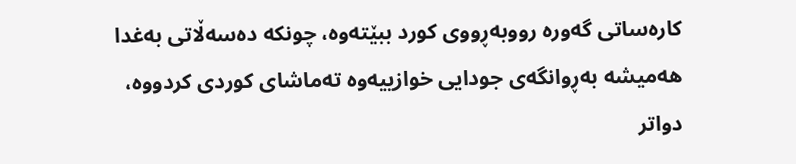كاره‌ساتی‌ گه‌وره‌ رووبه‌ڕووی‌ كورد ببێته‌وه‌، چونكه‌ ده‌سه‌ڵاتی‌ به‌غدا هه‌میشه‌ به‌ڕوانگه‌ی‌ جودایی خوازییه‌وه‌ ته‌ماشای‌ كوردی كردووه‌، دواتر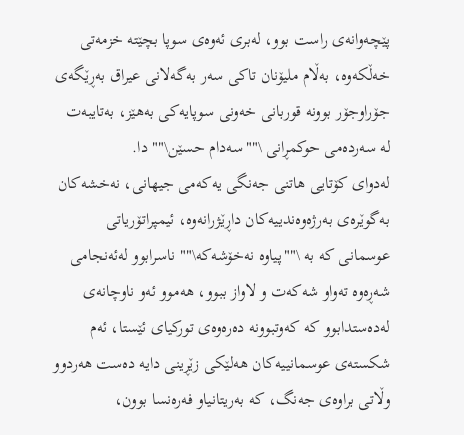پێچه‌وانه‌ی‌ راست بوو، له‌بری ئه‌وه‌ی سوپا بچێته‌ خزمه‌تی خه‌ڵكه‌وه‌، به‌ڵام ملیۆنان تاكی‌ سه‌ر به‌گه‌لانی‌ عیراق به‌ڕێگه‌ی جۆراوجۆر بوونه‌ قوربانی خه‌ونی سوپایه‌كی به‌هێز، به‌تایبه‌ت له‌ سه‌رده‌می حوكمڕانی \""سه‌دام حسێن\"" دا.
له‌دوای‌ كۆتایی هاتنی‌ جه‌نگی‌ یه‌كه‌می‌ جیهانی، نه‌خشه‌كان به‌گوێره‌ی‌ به‌رژه‌وه‌ندییه‌كان داڕێژرانه‌وه‌، ئیمپراتۆریاتی عوسمانی كه‌ به‌ \""پیاوه‌ نه‌خۆشه‌كه‌\"" ناسرابوو له‌ئه‌نجامی شه‌ڕه‌وه‌ ته‌واو شه‌كه‌ت و لاواز ببوو، هه‌موو ئه‌و ناوچانه‌ی له‌ده‌ستدابوو كه‌ كه‌وتبوونه‌ ده‌ره‌وه‌ی توركیای ئێستا، ئه‌م شكسته‌ی عوسمانییه‌كان هه‌لێكی زێڕینی دایه‌ ده‌ست هه‌ردوو وڵاتی‌ براوه‌ی جه‌نگ، كه‌ به‌ریتانیا‌و فه‌ره‌نسا بوون،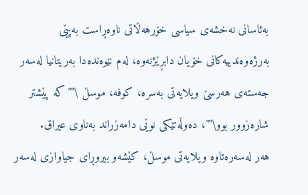به‌ئاسانی نه‌خشه‌ی سیاسی خۆرهه‌ڵاتی ناوه‌ڕاست به‌پێی به‌رژه‌وه‌ندییه‌كانی خۆیان دابڕێژنه‌وه‌، له‌م نێوه‌نده‌دا به‌ریتانیا له‌سه‌ر جه‌سته‌ی هه‌رسێ ویلایه‌تی به‌سره‌، كوفه‌، موسڵ \""كه‌ پێشتر شاره‌زوور بوو\""، ده‌وڵه‌تێكی نوێی‌ دامه‌زراند به‌ناوی عیراق.
هه‌ر له‌سه‌ره‌تاوه‌ ویلایه‌تی موسڵ، كێشه‌و بیروڕای جیاوازی له‌سه‌ر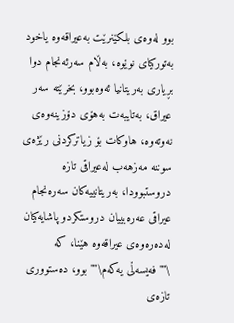بوو له‌وه‌ی بلكێنرێت به‌عیراقه‌وه‌ یاخود به‌توركیای نوێوه‌، به‌ڵام سه‌رئه‌نجام دوا بڕیاری به‌ریتانیا ئه‌وه‌بوو، بخرێته‌ سه‌ر عیراق، به‌تایبه‌ت به‌هۆی دۆزینه‌وه‌ی نه‌وته‌وه‌، هاوكات بۆ زیاتركردنی رێژه‌ی سوننه‌ مه‌زهه‌ب له‌عیراقی تازه‌ دروستبوودا، به‌ریتانییه‌كان سه‌ره‌نجام عیراقی عه‌ره‌بییان دروستكردو پاشایه‌كیان له‌ده‌ره‌وه‌ی عیراقه‌وه‌ هێنا، كه‌ \""فه‌یسه‌ڵی‌ یه‌كه‌م\"" بوو، ده‌ستووری تازه‌ی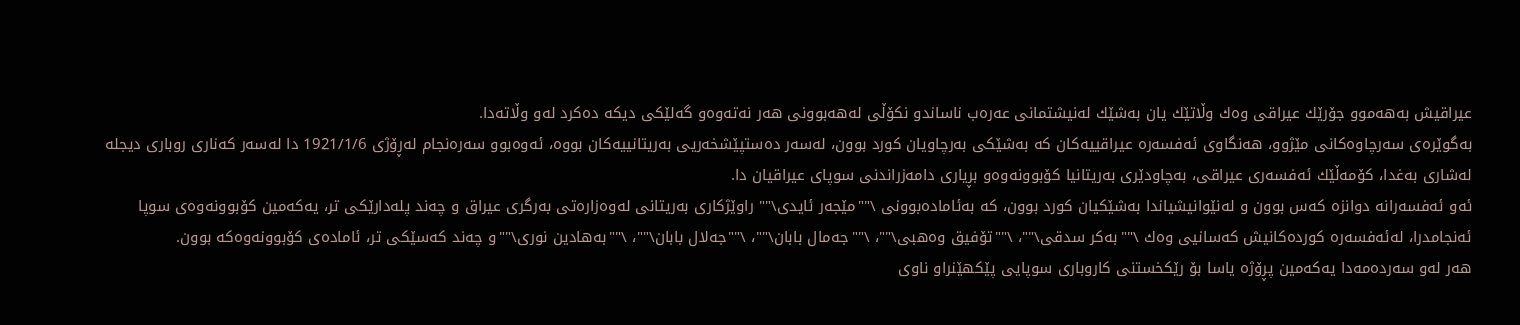عیراقیش به‌هه‌موو جۆرێك عیراقی وه‌ك وڵاتێك یان به‌شێك له‌نیشتمانی عه‌ره‌ب ناساند‌و نكۆڵی له‌هه‌بوونی هه‌ر نه‌ته‌وه‌و گه‌لێكی دیكه‌ ده‌كرد له‌و وڵاته‌دا.
به‌گوێره‌ی‌ سه‌رچاوه‌كانی‌ مێژوو، هه‌نگاوی ئه‌فسه‌ره‌ عیراقییه‌كان كه‌ به‌شێكی به‌رچاویان كورد بوون، له‌سه‌ر ده‌ستپێشخه‌ریی به‌ریتانییه‌كان بووه‌، ئه‌وه‌بوو سه‌ره‌نجام له‌ڕۆژی 1921/1/6 دا له‌سه‌ر كه‌ناری‌ روباری دیجله‌ له‌شاری به‌غدا، كۆمه‌ڵێك ئه‌فسه‌ری عیراقی، به‌چاودێری به‌ریتانیا كۆبوونه‌وه‌و بڕیاری دامه‌زراندنی سوپای عیراقیان دا.
ئه‌و ئه‌فسه‌رانه‌ دوانزه‌ كه‌س بوون و له‌نێوانیشیاندا به‌شێكیان كورد بوون، كه‌ ‌به‌ئاماده‌بوونی \""مێجه‌ر ئایدی\"" راوێژكاری به‌ریتانی له‌وه‌زاره‌تی به‌رگری عیراق و چه‌ند پله‌دارێكی‌ تر، یه‌كه‌مین كۆبوونه‌وه‌ی سوپا ئه‌نجامدرا، له‌ئه‌فسه‌ره‌ كورده‌كانیش كه‌سانیی‌ وه‌ك \""به‌كر سدقی\""، \""تۆفیق وه‌هبی\""، \""جه‌مال بابان\""، \""جه‌لال بابان\""، \""به‌هادین نوری\""و چه‌ند كه‌سێكی تر، ئاماده‌ی كۆبوونه‌وه‌كه‌ بوون.
هه‌ر له‌و سه‌رده‌مه‌‌دا یه‌كه‌مین پڕۆژه‌ یاسا بۆ رێكخستنی كاروباری سوپایی پێكهێنرا‌و ناوی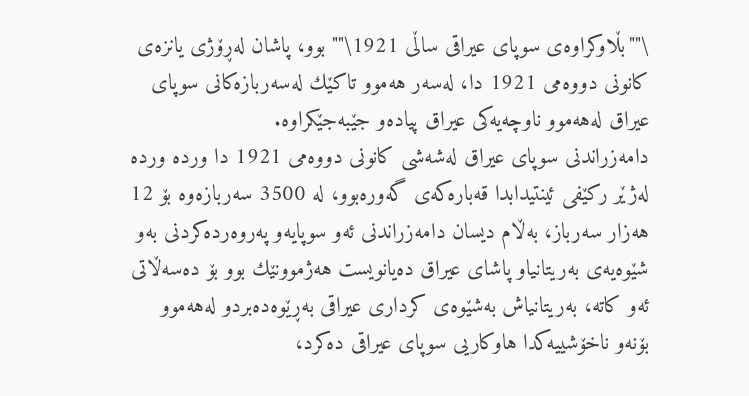\""بڵاوكراوه‌ی سوپای عیراقی ساڵی 1921\"" بوو، پاشان له‌ڕۆژی یانزه‌ی كانونی دووه‌می 1921 دا، له‌سه‌ر هه‌موو تاكێك له‌سه‌ربازه‌كانی سوپای عیراق له‌هه‌موو ناوچه‌یه‌كی عیراق پیاده‌و جێبه‌جێكراوه‌.
دامه‌زراندنی سوپای عیراق له‌شه‌شی كانونی دووه‌می 1921 دا ورده‌ ورده‌ له‌ژێر ركێفی ئینتیدابدا قه‌باره‌كه‌ی گه‌وره‌بوو، له‌ 3500 سه‌ربازه‌وه‌ بۆ 12 هه‌زار سه‌رباز، به‌ڵام دیسان دامه‌زراندنی ئه‌و سوپایه‌و په‌روه‌رده‌كردنی به‌و شێوه‌یه‌ی به‌ریتانیاو پاشای‌ عیراق ده‌یانویست هه‌ژموونێك بوو بۆ ده‌سه‌ڵاتی ئه‌و كاته‌، به‌ریتانیاش به‌شێوه‌ی كرداری عیراقی به‌ڕێوه‌ده‌بردو له‌هه‌موو بۆنه‌و ناخۆشییه‌كدا هاوكاریی سوپای عیراقی ده‌كرد،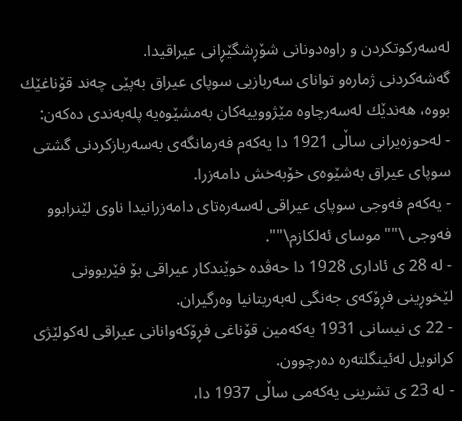له‌سه‌ركوتكردن و راوه‌دونانی شۆڕشگێڕانی عیراقیدا.
گه‌شه‌كردنی ژماره‌و توانای سه‌ربازیی سوپای عیراق به‌پێی چه‌ند قۆناغێك بووه‌، هه‌ندێك له‌سه‌رچاوه‌ مێژووییه‌كان به‌مشێوه‌یه‌ پله‌به‌ندی‌ ده‌كه‌ن:
- له‌حوزه‌یرانی ساڵی 1921 دا یه‌كه‌م فه‌رمانگه‌ی به‌سه‌ربازكردنی‌ گشتی سوپای عیراق به‌شێوه‌ی‌ خۆبه‌خش دامه‌زرا.
- یه‌كه‌م فه‌وجی سوپای عیراقی له‌سه‌ره‌تای دامه‌زرانیدا ناوی لێنرابوو فه‌وجی \""موسای ئه‌لكازم\"".
- له‌ 28 ی ئاداری 1928 دا حه‌ڤده‌ خوێندكار عیراقی بۆ فێربوونی لێخوڕینی فڕۆكه‌ی جه‌نگی له‌به‌ریتانیا وه‌رگیران.
- 22 ی نیسانی 1931 یه‌كه‌مین قۆناغی‌ فڕۆكه‌وانانی عیراقی له‌كولێژی كرانویل له‌ئینگلته‌ره‌ ده‌رچوون.
- له‌ 23 ی تشرینی یه‌كه‌می ساڵی 1937 دا،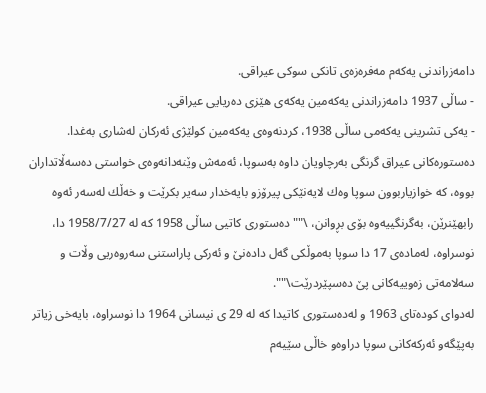دامه‌زراندنی یه‌كه‌م مه‌فره‌زه‌ی تانكی سوكی عیراقی.
- ساڵی 1937 دامه‌زراندنی یه‌كه‌مین یه‌كه‌ی هێزی ده‌ریایی عیراقی.
- یه‌كی تشرینی یه‌كه‌می ساڵی 1938، كردنه‌وه‌ی یه‌كه‌مین كولێژی ئه‌ركان له‌شاری به‌غدا.
ده‌ستوره‌كانی عیراق گرنگی به‌رچاویان داوه‌ به‌سوپا، ئه‌مه‌ش وێنه‌دانه‌وه‌ی خواستی ده‌سه‌ڵاتداران بووه‌، كه‌ خوازیاربوون سوپا وه‌ك لایه‌نێكی پیرۆزو بایه‌خدار سه‌یر بكرێت و خه‌ڵك له‌سه‌ر ئه‌وه‌ رابهێنرێن، به‌گرنگییه‌وه‌ بۆی بڕوانن، \""ده‌ستوری كاتیی ساڵی‌ 1958 كه‌ له‌ 1958/7/27 دا، نوسراوه‌، له‌ماده‌ی 17 دا سوپا به‌موڵكی گه‌ل داده‌نێ و ئه‌ركی پاراستنی سه‌روه‌ریی وڵات و سه‌لامه‌تی زه‌وییه‌كانی پێ ده‌سپێردرێت\"".
له‌دوای كوده‌تای 1963 و له‌ده‌ستوری كاتیدا كه‌ له‌ 29 ی نیسانی 1964 دا نوسراوه‌، بایه‌خی زیاتر به‌پێگه‌و ئه‌ركه‌كانی سوپا دراوه‌و خاڵی سێیه‌م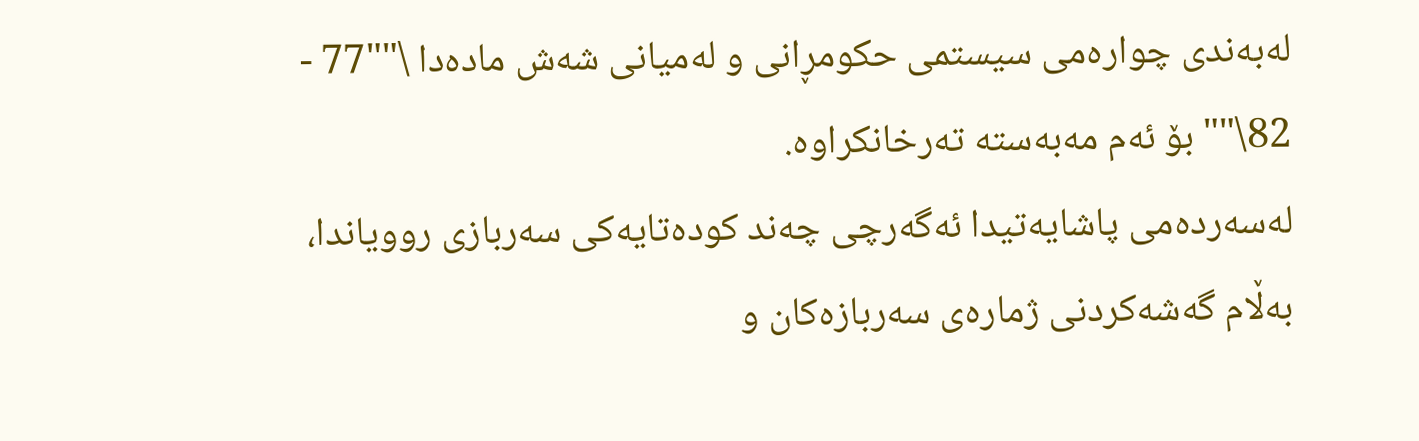له‌به‌ندی‌ چواره‌می سیستمی حكومڕانی و له‌میانی شه‌ش ماده‌دا \""77 - 82\"" بۆ ئه‌م مه‌به‌سته‌ ته‌رخانكراوه‌.
له‌سه‌رده‌می پاشایه‌تیدا ئه‌گه‌رچی چه‌ند كوده‌تایه‌كی سه‌ربازی روویاندا، به‌ڵام گه‌شه‌كردنی ژماره‌ی سه‌ربازه‌كان و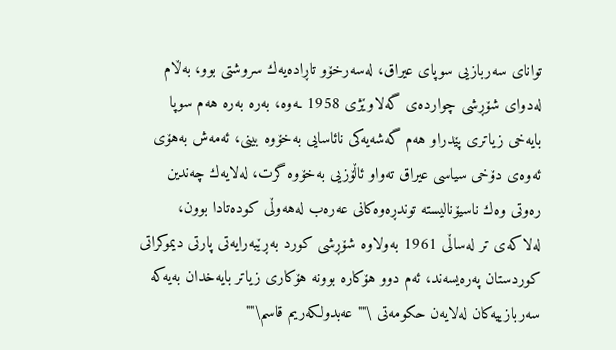توانای سه‌ربازیی سوپای عیراق، له‌سه‌رخۆ‌و تاڕاده‌یه‌ك سروشتی بوو، به‌ڵام له‌دوای شۆڕشی چوارده‌ی گه‌لاوێژی 1958 ـه‌وه‌، به‌ره‌ به‌ره‌ هه‌م سوپا بایه‌خی زیاتری پێدراو هه‌م گه‌شه‌یه‌كی نائاسایی به‌خۆوه‌ بینی، ئه‌مه‌ش به‌هۆی ئه‌وه‌ی دۆخی سیاسی عیراق ته‌واو ئاڵۆزیی به‌خۆوه‌ گرت، له‌لایه‌ك چه‌ندین ره‌وتی وه‌ك ناسیۆنالیسته‌ توندڕه‌وه‌كانی عه‌ره‌ب له‌هه‌وڵی كوده‌تادا بوون، له‌لاكه‌ی تر له‌ساڵی 1961 به‌ولاوه‌ شۆڕشی كورد به‌ڕێبه‌رایه‌تی پارتی دیموكراتی كوردستان په‌ره‌یسه‌ند، ئه‌م دوو هۆكاره‌ بوونه‌ هۆكاری زیاتر بایه‌خدان به‌یه‌كه‌ سه‌ربازییه‌كان له‌لایه‌ن حكومه‌تی \""عه‌بدولكه‌ریم قاسم\""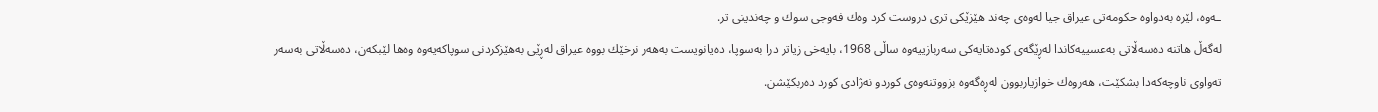ـه‌وه‌، لێره‌ به‌دواوه‌ حكومه‌تی عیراق جیا له‌وه‌ی چه‌ند هێزێكی تری دروست كرد وه‌ك فه‌وجی سوك و چه‌ندینی تر.
له‌گه‌ڵ هاتنه‌ ده‌سه‌ڵاتی‌ به‌عسییه‌كاندا له‌ڕێگه‌ی كوده‌تایه‌كی سه‌ربازییه‌وه‌ ساڵی‌ 1968، بایه‌خی زیاتر درا به‌سوپا، ده‌یانویست به‌هه‌ر نرخێك بووه‌ عیراق له‌ڕێی به‌هێزكردنی سوپاكه‌یه‌وه‌ وه‌ها لێبكه‌ن، ده‌سه‌ڵاتی به‌سه‌ر ته‌واوی ناوچه‌كه‌دا بشكێت، هه‌روه‌ك خوازیاربوون له‌ڕه‌گه‌وه‌ بزووتنه‌وه‌ی كوردو نه‌ژادی كورد ده‌ربكێشن.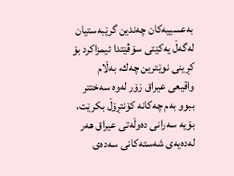به‌عسییه‌كان چه‌ندین گرێبه‌ستیان له‌گه‌ڵ یه‌كێتی‌ سۆڤێتدا ئیمزاكرد بۆ كڕینی نوێترین چه‌ك، به‌ڵام واقیعی عیراق زۆر له‌وه‌ سه‌ختتر ببوو به‌م چه‌كانه‌ كۆنتڕۆڵ بكرێت، بۆیه‌ سه‌رانی ده‌وڵه‌تی عیراق هه‌ر له‌ده‌یه‌ی شه‌سته‌كانی سه‌ده‌ی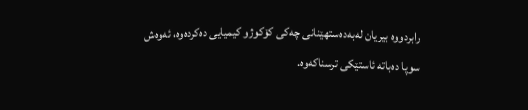رابردووه‌ بیریان له‌به‌ده‌ستهێنانی چه‌كی كۆكوژو كیمیایی ده‌كرده‌وه‌، ئه‌وه‌ش سوپا ده‌باته‌ ئاستێكی‌ ترسناكه‌وه‌.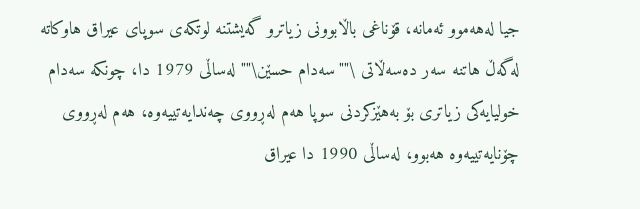جیا له‌هه‌موو ئه‌مانه‌، قۆناغی باڵابوونی زیاترو گه‌یشتنه‌ لوتكه‌ی سوپای عیراق هاوكاته‌ له‌گه‌ڵ هاتنه‌ سه‌ر ده‌سه‌ڵاتی \""سه‌دام حسێن\"" له‌ساڵی ‌1979 دا، چونكه‌ سه‌دام خولیایه‌كی زیاتری‌ بۆ به‌هێزكردنی سوپا هه‌م له‌ڕووی چه‌ندایه‌تییه‌وه‌، هه‌م له‌ڕووی چۆنایه‌تییه‌وه‌ هه‌بوو، له‌ساڵی ‌1990 دا عیراق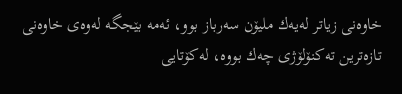خاوه‌نی زیاتر له‌یه‌ك ملیۆن سه‌رباز بوو‌، ئه‌مه‌ بێجگه‌ له‌وه‌ی خاوه‌نی تازه‌ترین ته‌كنۆلۆژی چه‌ك بووه‌، له‌كۆتایی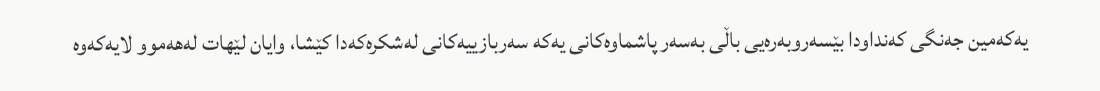یه‌كه‌مین جه‌نگی كه‌نداودا بێسه‌روبه‌ره‌یی باڵی به‌سه‌ر پاشماوه‌كانی یه‌كه‌ سه‌ربازییه‌كانی له‌شكره‌كه‌دا كێشا، وایان لێهات له‌هه‌موو لایه‌كه‌وه‌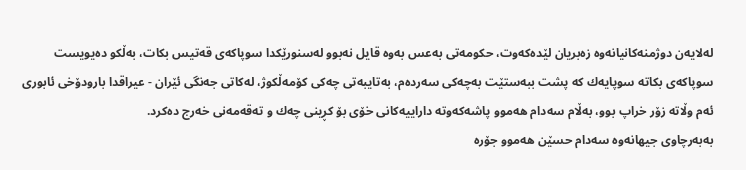له‌لایه‌ن دوژمنه‌كانیانه‌وه‌ زه‌بریان لێده‌كه‌وت، حكومه‌تی به‌عس به‌وه‌ قایل نه‌بوو له‌سنورێكدا سوپاكه‌ی قه‌تیس بكات، به‌ڵكو ده‌یویست سوپاكه‌ی بكاته‌ سوپایه‌ك كه‌ پشت ببه‌ستێت به‌چه‌كی سه‌رده‌م، به‌تایبه‌تی چه‌كی كۆمه‌ڵكوژ، له‌كاتی‌ جه‌نگی ئێران - عیراقدا بارودۆخی ئابوری ئه‌م وڵاته‌ زۆر خراپ بوو، به‌ڵام سه‌دام هه‌موو پاشه‌كه‌وته‌ داراییه‌كانی خۆی بۆ كڕینی چه‌ك و ته‌قه‌مه‌نی خه‌رج ده‌كرد.
به‌به‌رچاوی‌ جیهانه‌وه‌ سه‌دام حسێن هه‌موو جۆره‌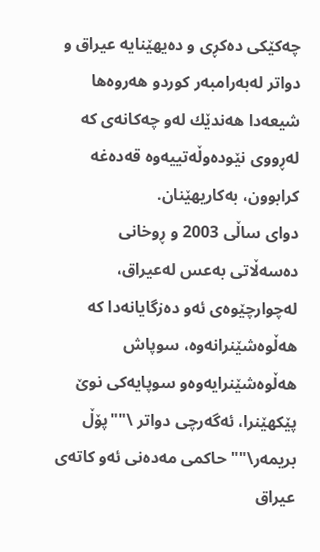چه‌كێكی‌ ده‌كڕی و ده‌یهێنایه‌ عیراق و دواتر له‌به‌رامبه‌ر كورد‌و هه‌روه‌ها شیعه‌دا هه‌ندێك له‌و چه‌كانه‌ی‌ كه‌ له‌ڕووی‌ نێوده‌وڵه‌تییه‌وه‌ قه‌ده‌غه‌ كرابوون، به‌كاریهێنان.
دوای‌ ساڵی‌ 2003 و ڕوخانی‌ ده‌سه‌ڵاتی‌ به‌عس له‌عیراق، له‌چوارچێوه‌ی‌ ئه‌و ده‌زگایانه‌دا كه‌ هه‌ڵوه‌شێنرانه‌وه‌، سوپاش هه‌ڵوه‌شێنرایه‌وه‌‌و سوپایه‌كی‌ نوێ پێكهێنرا، ئه‌گه‌رچی‌ دواتر \""پۆڵ بریمه‌ر\"" حاكمی‌ مه‌ده‌نی‌ ئه‌و كاته‌ی‌ عیراق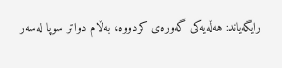رایگه‌یاند: هه‌ڵه‌یه‌كی‌ گه‌وره‌ی‌ كردووه‌، به‌ڵام دواتر سوپا له‌سه‌ر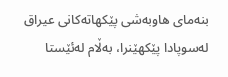بنه‌مای‌ هاوبه‌شی‌ پێكهاته‌كانی‌ عیراق له‌سوپادا پێكهێنرا، به‌ڵام له‌ئێستا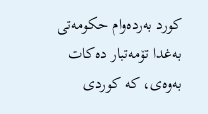كورد به‌رده‌وام حكومه‌تی‌ به‌غدا تۆمه‌تبار ده‌كات به‌وه‌ی،‌ كه‌ كوردی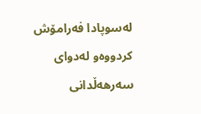له‌سوپادا فه‌رامۆش كردووه‌‌و له‌دوای‌ سه‌رهه‌ڵدانی‌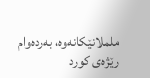ململانێكانه‌وه‌، به‌رده‌وام رێژه‌ی‌ كورد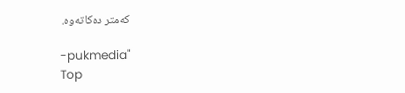كه‌متر ده‌كاته‌وه‌.

-pukmedia"
Top